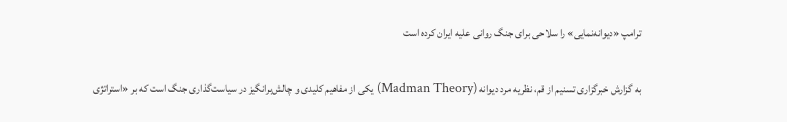ترامپ «دیوانه‌نمایی» را سلاحی برای جنگ روانی علیه ایران کرده‌ است

به گزارش خبرگزاری تسنیم از قم، نظریه مرد دیوانه (Madman Theory) یکی از مفاهیم کلیدی و چالش‌برانگیز در سیاست‌گذاری جنگ است که بر «استراتژی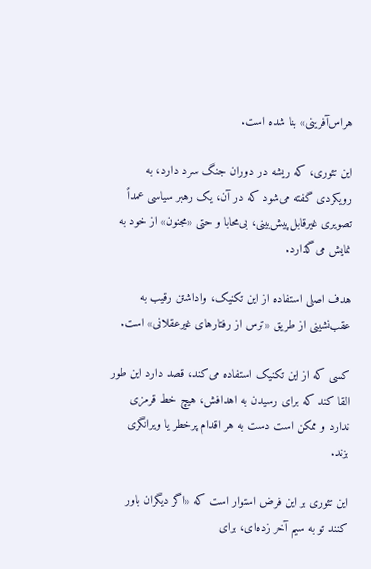هراس‌آفرینی» بنا شده است.

این تئوری، که ریشه در دوران جنگ سرد دارد، به رویکردی گفته می‌شود که در آن، یک رهبر سیاسی عمداً تصویری غیرقابل‌پیش‌بینی، بی‌محابا و حتی «مجنون» از خود به نمایش می‌گذارد.

هدف اصلی استفاده از این تکنیک، واداشتن رقیب به عقب‌نشینی از طریق «ترس از رفتارهای غیرعقلانی» است.

کسی که از این تکنیک استفاده می‌کند، قصد دارد این طور القا کند که برای رسیدن به اهدافش، هیچ خط قرمزی ندارد و ممکن است دست به هر اقدام پرخطر یا ویرانگری بزند.

این تئوری بر این فرض استوار است که «اگر دیگران باور کنند تو به سیم آخر زده‌ای، برای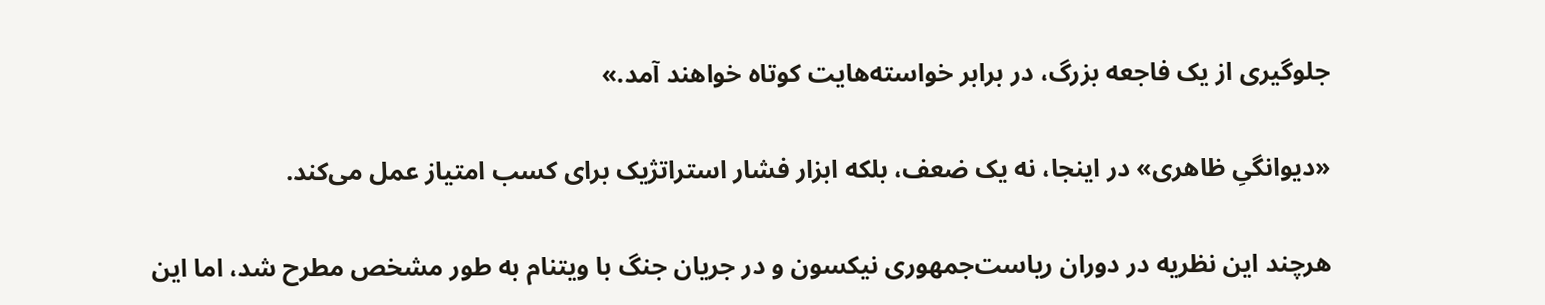جلوگیری از یک فاجعه بزرگ، در برابر خواسته‌هایت کوتاه خواهند آمد.»

«دیوانگیِ ظاهری» در اینجا، نه یک ضعف، بلکه ابزار فشار استراتژیک برای کسب امتیاز عمل می‌کند.

هرچند این نظریه در دوران ریاست‌جمهوری نیکسون و در جریان جنگ با ویتنام به طور مشخص مطرح شد، اما این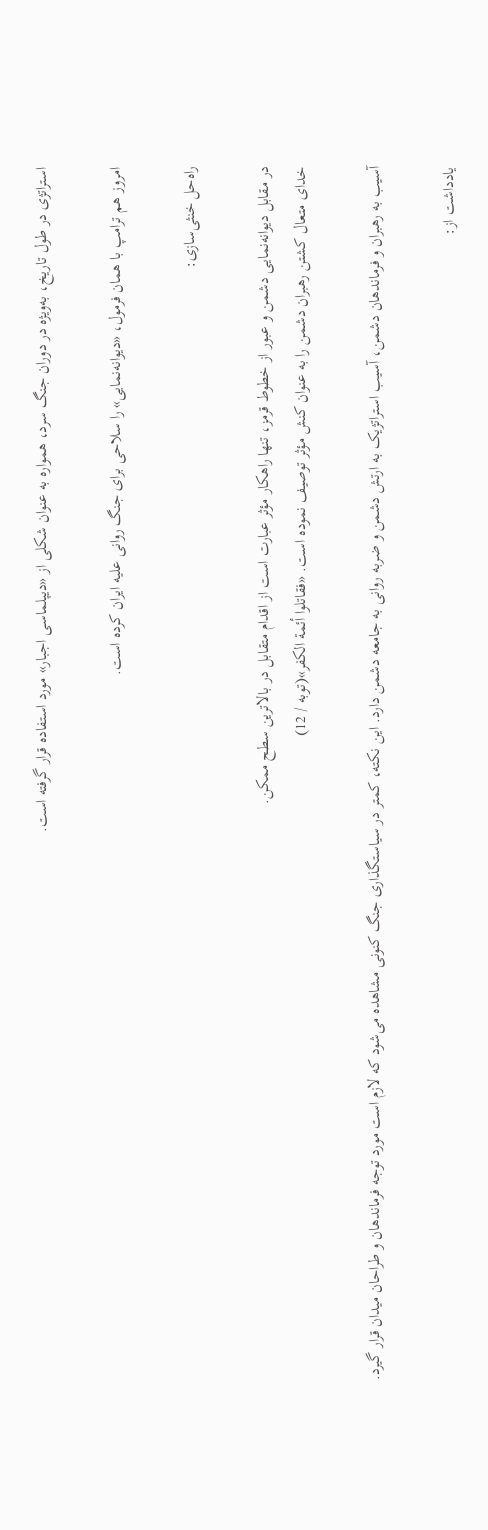استراتژی در طول تاریخ، به‌ویژه در دوران جنگ سرد، همواره به عنوان شکلی از «دیپلماسی اجبار» مورد استفاده قرار گرفته است.

امروز هم ترامپ با همان فرمول، «دیوانه‌نمایی» را سلاحی برای جنگ روانی علیه ایران کرده‌ است.

راه‌حل خنثی‌سازی:

در مقابل دیوانه‌نمایی دشمن و عبور از خطوط قرمز، تنها راهکار مؤثر عبارت است از اقدام متقابل در بالاترین سطح ممکن.
خدای متعال کشتن رهبران دشمن را به عنوان کنش مؤثر توصیف نموده است. «فقاتلوا أئمة الکفر»(توبه / 12)

آسیب به رهبران و فرماندهان دشمن، آسیب استراتژیک به ارتش دشمن و ضربه روانی به جامعه دشمن دارد. این نکته، کمتر در سیاستگذاری جنگ کنونی مشاهده می‌شود که لازم است مورد توجه فرماندهان و طراحان میدان قرار گیرد.

یادداشت از: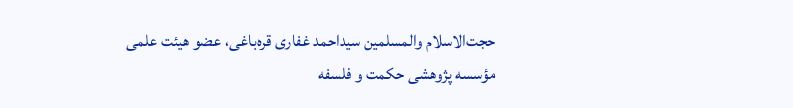حجت‌الاسلام والمسلمین سیداحمد غفاری‌ قره‌باغی، عضو هیئت علمی مؤسسه پژوهشی حکمت و فلسفه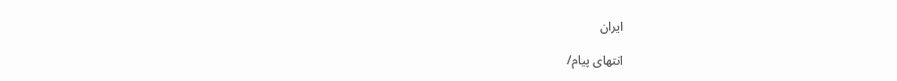ایران

انتهای پیام/